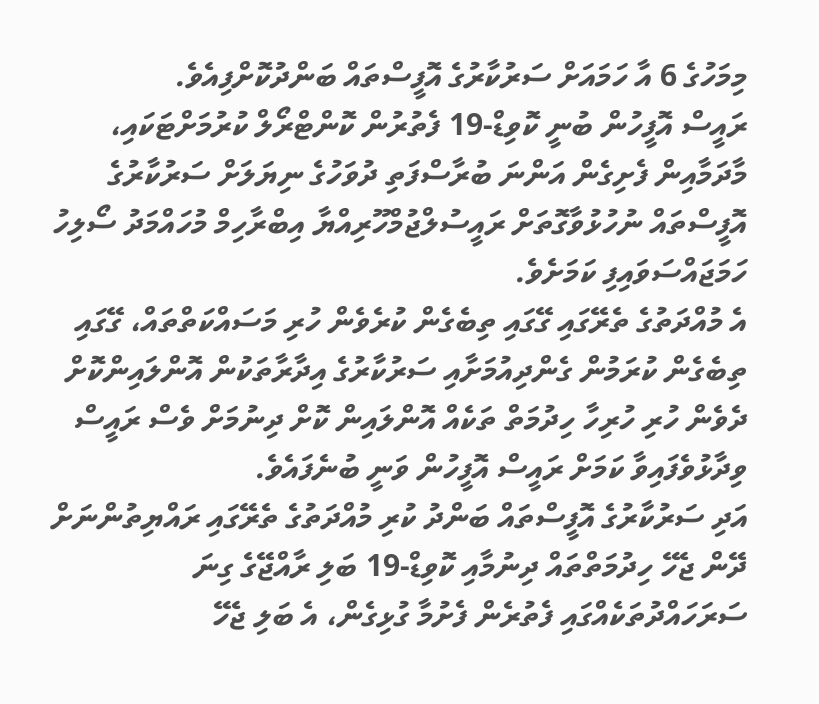މިމަހުގެ 6 އާ ހަމައަށް ސަރުކާރުގެ އޮފީސްތައް ބަންދުކޮށްފިއެވެ.
ރައީސް އޮފީހުން ބުނީ ކޮވިޑް-19 ފެތުރުން ކޮންޓްރޯލް ކުރުމަށްޓަކައި، މާދަމާއިން ފެށިގެން އަންނަ ބުރާސްފަތި ދުވަހުގެ ނިޔަލަށް ސަރުކާރުގެ އޮފީސްތައް ނުހުޅުވާގޮތަށް ރައީސުލްޖުމްހޫރިއްޔާ އިބްރާހިމް މުހައްމަދު ސޯލިހު ހަމަޖައްސަވައިފި ކަމަށެވެ.
އެ މުއްދަތުގެ ތެރޭގައި ގޭގައި ތިބެގެން ކުރެވެން ހުރި މަސައްކަތްތައް، ގޭގައި ތިބެގެން ކުރަމުން ގެންދިއުމަށާއި ސަރުކާރުގެ އިދާރާތަކުން އޮންލައިންކޮށް ދެވެން ހުރި ހުރިހާ ހިދުމަތް ތަކެއް އޮންލައިން ކޮށް ދިނުމަށް ވެސް ރައީސް ވިދާޅުވެފައިވާ ކަމަށް ރައީސް އޮފީހުން ވަނީ ބުނެފައެވެ.
އަދި ސަރުކާރުގެ އޮފީސްތައް ބަންދު ކުރި މުއްދަތުގެ ތެރޭގައި ރައްޔިތުންނަށް ދޭން ޖެހޭ ހިދުމަތްތައް ދިނުމާއި ކޮވިޑް-19 ބަލި ރާއްޖޭގެ ގިނަ ސަރަހައްދުތަކެއްގައި ފެތުރެން ފެށުމާ ގުޅިގެން، އެ ބަލި ޖެހޭ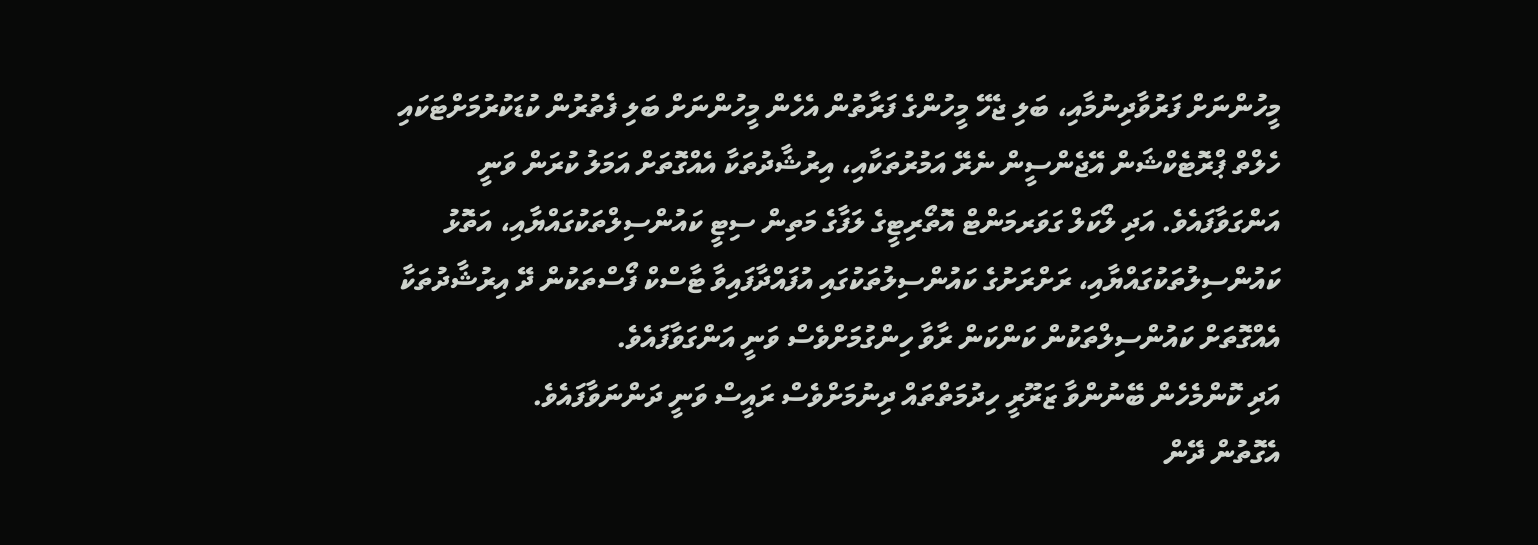މީހުންނަށް ފަރުވާދިނުމާއި، ބަލި ޖެހޭ މީހުންގެ ފަރާތުން އެހެން މީހުންނަށް ބަލި ފެތުރުން ކުޑަކުރުމަށްޓަކައި ހެލްތް ޕްރޮޓެކްޝަން އޭޖެންސީން ނެރޭ އަމުރުތަކާއި، އިރުޝާދުތަކާ އެއްގޮތަށް އަމަލު ކުރަން ވަނީ އަންގަވާފައެވެ. އަދި ލޯކަލް ގަވަރމަންޓް އޮތޯރިޓީގެ ލަފާގެ މަތިން ސިޓީ ކައުންސިލްތަކުގައްޔާއި، އަތޮޅު ކައުންސިލުތަކުގައްޔާއި، ރަށްރަށުގެ ކައުންސިލުތަކުގައި އުފައްދާފައިވާ ޓާސްކް ފޯސްތަކުން ދޭ އިރުޝާދުތަކާ އެއްގޮތަށް ކައުންސިލްތަކުން ކަންކަން ރާވާ ހިންގުމަށްވެސް ވަނީ އަންގަވާފައެވެ.
އަދި ކޮންމެހެން ބޭނުންވާ ޒަރޫރީ ހިދުމަތްތައް ދިނުމަށްވެސް ރައީސް ވަނީ ދަންނަވާފައެވެ.
އެގޮތުން ދޭން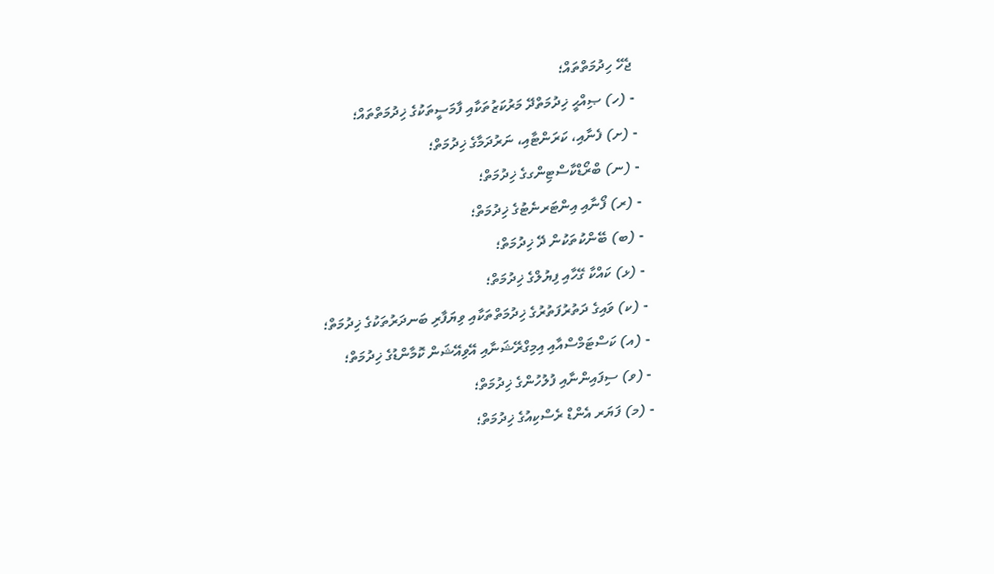ޖެހޭ ހިދުމަތްތައް؛
- (ހ) ޞިއްޙީ ޚިދުމަތްދޭ މަރުކަޒުތަކާއި ފާމަސީތަކުގެ ޚިދުމަތްތައް؛
- (ށ) ފެނާއި، ކަރަންޓާއި، ނަރުދަމާގެ ޚިދުމަތް؛
- (ނ) ބްރޯޑްކާސްޓިންގގެ ޚިދުމަތް؛
- (ރ) ފޯނާއި އިންޓަރނެޓުގެ ޚިދުމަތް؛
- (ބ) ބޭންކުތަކުން ދޭ ޚިދުމަތް؛
- (ޅ) ކައްކާ ގޭހާއި ފިޔުލްގެ ޚިދުމަތް؛
- (ކ) ވައިގެ ދަތުރުފަތުރުގެ ޚިދުމަތްތަކާއި ވިޔަފާރި ބަނދަރުތަކުގެ ޚިދުމަތް؛
- (އ) ކަސްޓަމްސްއާއި އިމިގްރޭޝަނާއި އޭވިއޭޝަން ކޮމާންޑުގެ ޚިދުމަތް؛
- (ވ) ސިފައިންނާއި ފުލުހުންގެ ޚިދުމަތް؛
- (މ) ފަޔަރ އެންޑް ރެސްކިއުގެ ޚިދުމަތް؛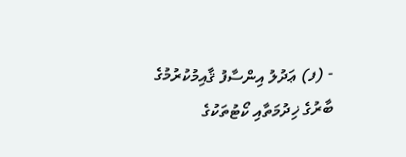- (ފ) ޢަދުލު އިންސާފު ޤާއިމުކުރުމުގެ ބާރުގެ ޚިދުމަތާއި ކޯޓުތަކުގެ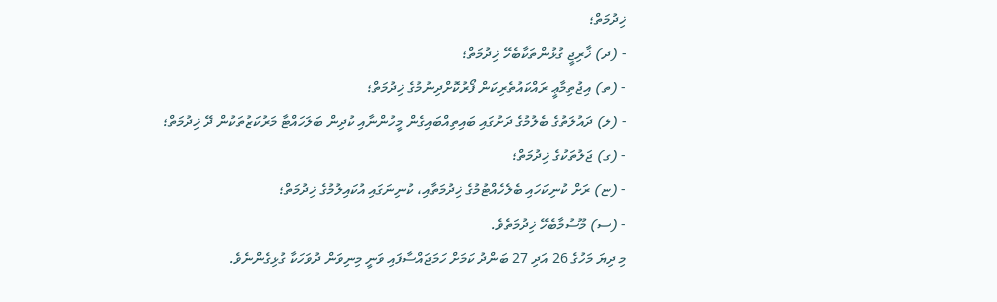ޚިދުމަތް؛
- (ދ) ޚާރިޖީ ގުޅުންތަކާބެހޭ ޚިދުމަތް؛
- (ތ) އިޖުތިމާޢީ ރައްކައުތެރިކަން ފޯރުކޮށްދިނުމުގެ ޚިދުމަތް؛
- (ލ) ދައުލަތުގެ ބެލުމުގެ ދަށުގައި ބައިތިއްބައިގެން މީހުންނާއި ކުދިން ބަލަހައްޓާ މަރުކަޒުތަކުން ދޭ ޚިދުމަތް؛
- (ގ) ޖަލުތަކުގެ ޚިދުމަތް؛
- (ޏ) ރަށް ކުނިކަހައި ބެލެހެއްޓުމުގެ ޚިދުމަތާއި، ކުނިނަގައި އުކައިލުމުގެ ޚިދުމަތް؛
- (ސ) މޫސުމާބެހޭ ޚިދުމަތެވެ.
މި ދިޔަ މަހުގެ 26 އަދި 27 ބަންދު ކަމަށް ހަމަޖައްސާފައި ވަނީ މިނިވަން ދުވަހަކާ ގުޅިގެންނެވެ.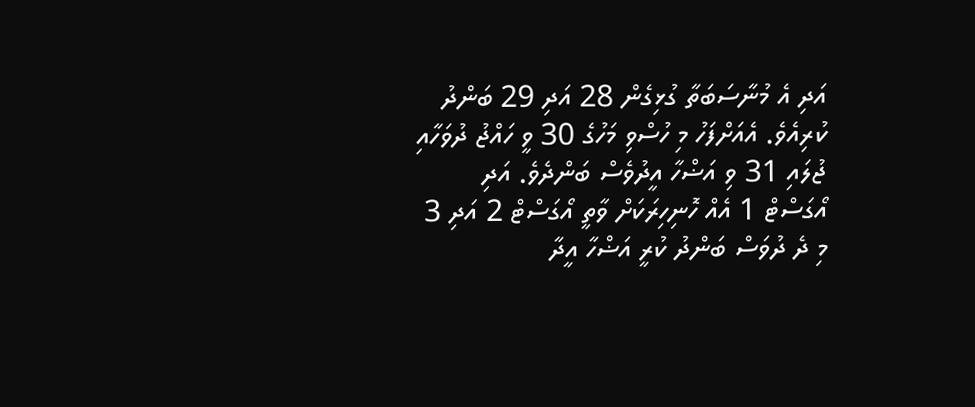އަދި އެ މުނާސަބަތާ ގުޅިގެން 28 އަދި 29 ބަންދު ކުރިއެވެ. އެއަށްފަހު މި ހުސްވި މަހުގެ 30 ވީ ހައްޖު ދުވަހާއި ޖުލައި 31 ވި އަޟްހާ އީދުވެސް ބަންދެވެ. އަދި އޯގަސްޓް 1 އެއް ހޮނިހިރަކަށް ވާތީ އޯގަސްޓް 2 އަދި 3 މި ދެ ދުވަސް ބަންދު ކުރީ އަޟްހާ އީދާ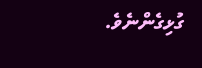ގުޅިގެންނެވެ.